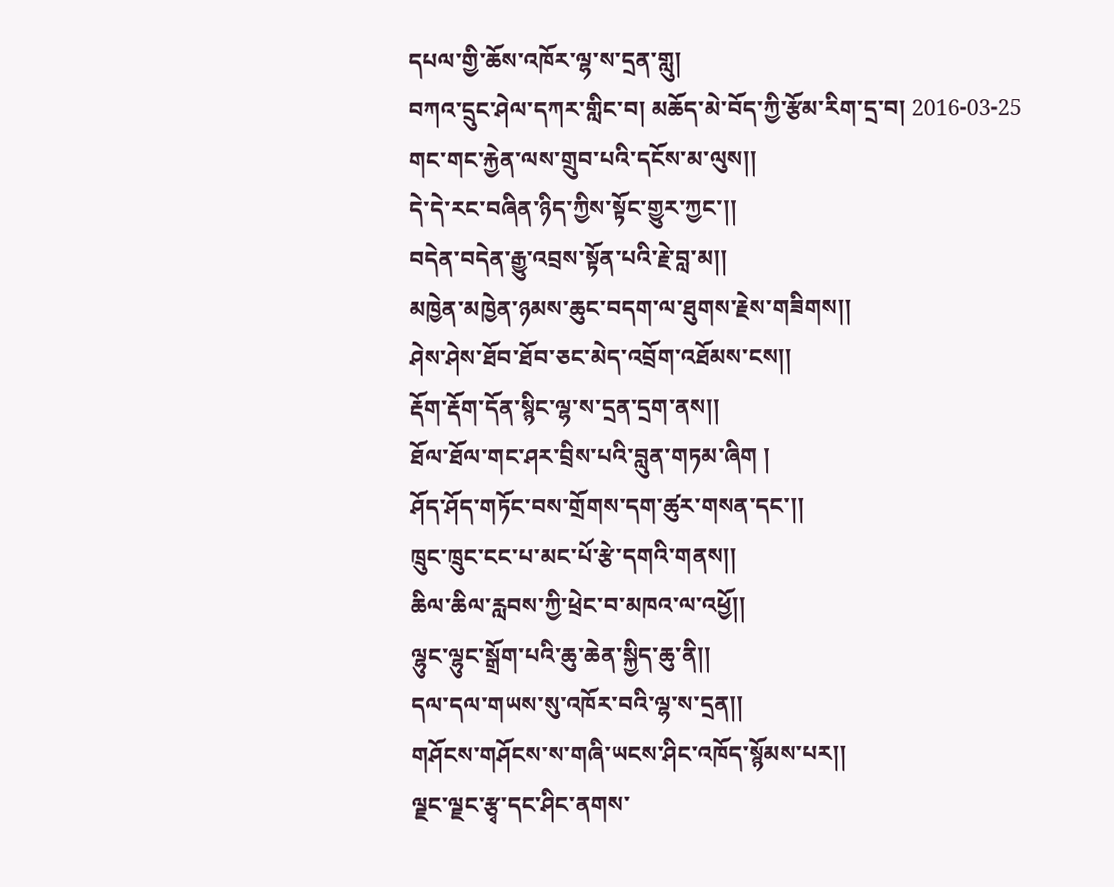དཔལ་གྱི་ཆོས་འཁོར་ལྷ་ས་དྲན་གླུ།
བཀའ་དྲུང་ཤེལ་དཀར་གླིང་བ། མཆོད་མེ་བོད་ཀྱི་རྩོམ་རིག་དྲ་བ། 2016-03-25
གང་གང་རྐྱེན་ལས་གྲུབ་པའི་དངོས་མ་ལུས།།
དེ་དེ་རང་བཞིན་ཉིད་ཀྱིས་སྟོང་གྱུར་ཀྱང་།།
བདེན་བདེན་རྒྱུ་འབྲས་སྟོན་པའི་རྗེ་བླ་མ།།
མཁྱེན་མཁྱེན་ཉམས་ཆུང་བདག་ལ་ཐུགས་རྗེས་གཟིགས།།
ཤེས་ཤེས་ཐོབ་ཐོབ་ཅང་མེད་འབྲོག་འཐོམས་ངས།།
རྡོག་རྡོག་དོན་སྙིང་ལྷ་ས་དྲན་དྲག་ནས།།
ཐོལ་ཐོལ་གང་ཤར་བྲིས་པའི་བླུན་གཏམ་ཞིག །
ཤོད་ཤོད་གཏོང་བས་གྲོགས་དག་ཚུར་གསན་དང་།།
ཁྲུང་ཁྲུང་ངང་པ་མང་པོ་རྩེ་དགའི་གནས།།
ཆིལ་ཆིལ་རླབས་ཀྱི་ཕྲེང་བ་མཁའ་ལ་འཕྱོ།།
ལྷུང་ལྷུང་སྒྲོག་པའི་ཆུ་ཆེན་སྐྱིད་ཆུ་ནི།།
དལ་དལ་གཡས་སུ་འཁོར་བའི་ལྷ་ས་དྲན།།
གཤོངས་གཤོངས་ས་གཞི་ཡངས་ཤིང་འཁོད་སྙོམས་པར།།
ལྗང་ལྗང་རྩྭ་དང་ཤིང་ནགས་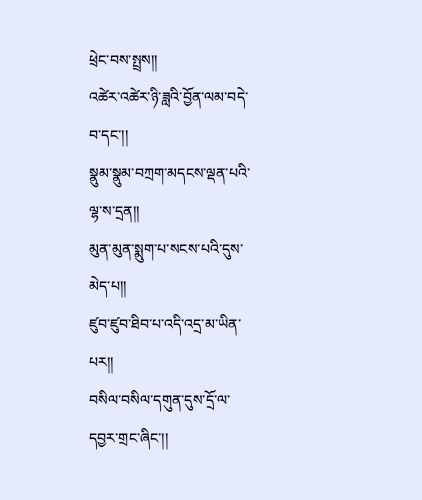ཕྲེང་བས་སྤྲས།།
འཚེར་འཚེར་ཉི་ཟླའི་བྱོན་ལམ་བདེ་བ་དང་།།
སྣུམ་སྣུམ་བཀྲག་མདངས་ལྡན་པའི་ལྷ་ས་དྲན།།
མུན་མུན་སྨུག་པ་སངས་པའི་དུས་མེད་པ།།
ཛུབ་ཛུབ་ཐིབ་པ་འདི་འདྲ་མ་ཡིན་པར།།
བསིལ་བསིལ་དགུན་དུས་དྲོ་ལ་དབྱར་གྲང་ཞིང་།།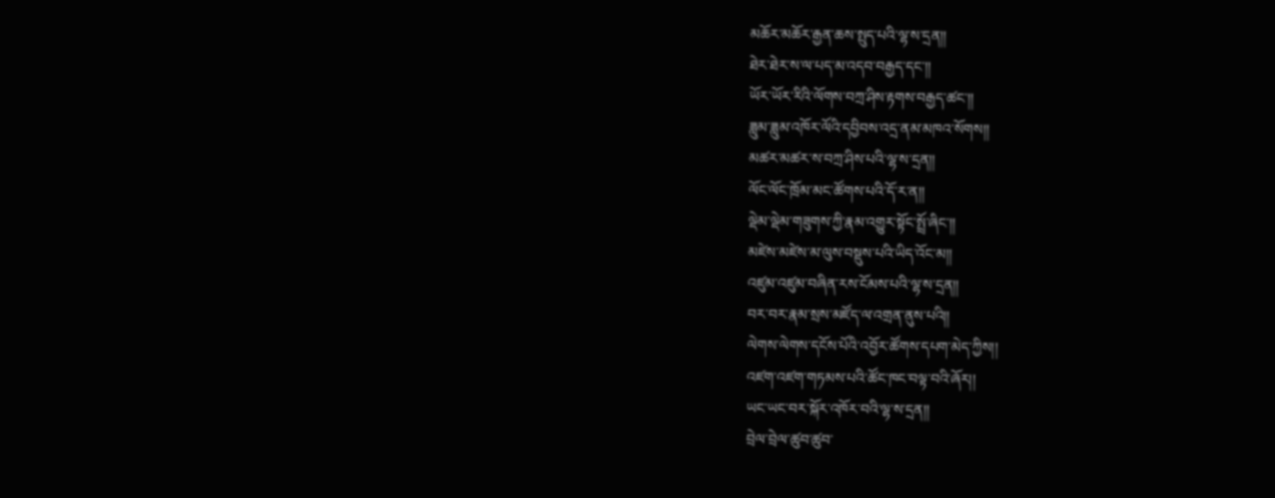མཆོར་མཆོར་རྒྱན་ཆས་སྤུད་པའི་ལྷ་ས་དྲན།།
ཐེར་ཐེར་ས་ལ་པད་མ་འདབ་བརྒྱད་དང་།།
ཡོར་ཡོར་རིའི་ལོགས་བཀྲ་ཤིས་རྟགས་བརྒྱད་ཚང་།།
ཟླུམ་ཟླུམ་འཁོར་ལོའི་དབྱིབས་འདྲ་ནམ་མཁའ་སོགས།།
མཚར་མཚར་ས་བཀྲ་ཤིས་པའི་ལྷ་ས་དྲན།།
ལོང་ལོང་ཁྲོམ་མང་ཚོགས་པའི་དོ་ར་ན།།
ལྡེམ་ལྡེམ་གཟུགས་ཀྱི་རྣམ་འགྱུར་སྟོང་སྤྲོ་ཞིང་།།
མཛེས་མཛེས་མ་ལུས་བསྡུས་པའི་ཡིད་འོང་མ།།
འཛུམ་འཛུམ་བཞིན་རས་ངོམས་པའི་ལྷ་ས་དྲན།།
བར་བར་རྣམ་སྲས་མཛོད་ལ་འགྲན་ནུས་པའི།།
ལེགས་ལེགས་དངོས་པོའི་འབྱོར་ཚོགས་དཔག་མེད་ཀྱིས།།
འཛག་འཛག་གཏམས་པའི་ཚོང་ཁང་བལྟ་བའི་ཞོར།།
ཡང་ཡང་བར་སྐོར་འཁོར་བའི་ལྷ་ས་དྲན།།
བྲེལ་བྲེལ་ཚུབ་ཚུབ་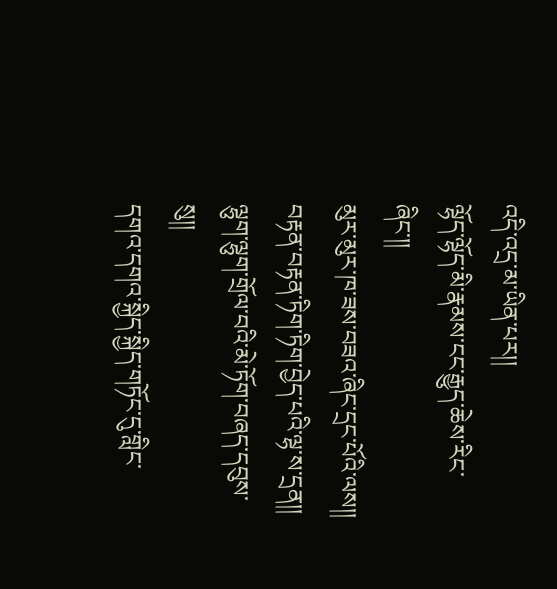འདི་འདྲ་མ་ཡིན་པར།།
ལྷོད་ལྷོད་མི་རྣམས་ངང་རྒྱུད་ཆེས་རིང་ཞིང་།།
མུར་མུར་ཁ་ཟས་བཟའ་ཞིང་དྲང་པོའི་ལས།།
བརྟན་བརྟན་ཏིག་ཏིག་བྱེད་པའི་ལྷ་ས་དྲན།།
ལྷུག་ལྷུག་གྲོལ་བའི་མེ་ཏོག་བཞད་དབུས་སུ།།
དགའ་དགའ་སྐྱིད་སྐྱིད་གཏོང་དུ་གླིང་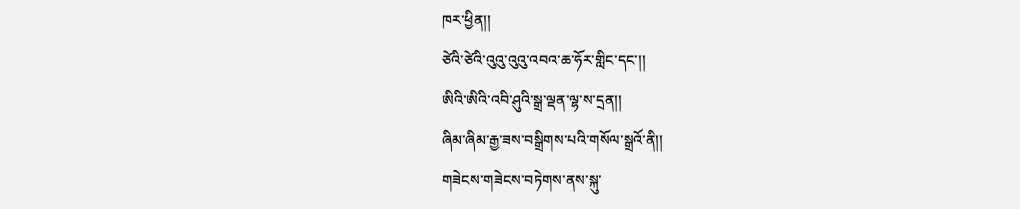ཁར་ཕྱིན།།
ཙེའི་ཙེའི་འུའུ་འུའུ་འབའ་ཆ་ཧོར་གླིང་དང་།།
ཨིའི་ཨིའི་འབི་ཤུའི་སྒྲ་ལྡན་ལྷ་ས་དྲན།།
ཞིམ་ཞིམ་རྒྱ་ཟས་བསྒྲིགས་པའི་གསོལ་སྒྲའོ་ནི།།
གཟེངས་གཟེངས་བཏེགས་ནས་སྐུ་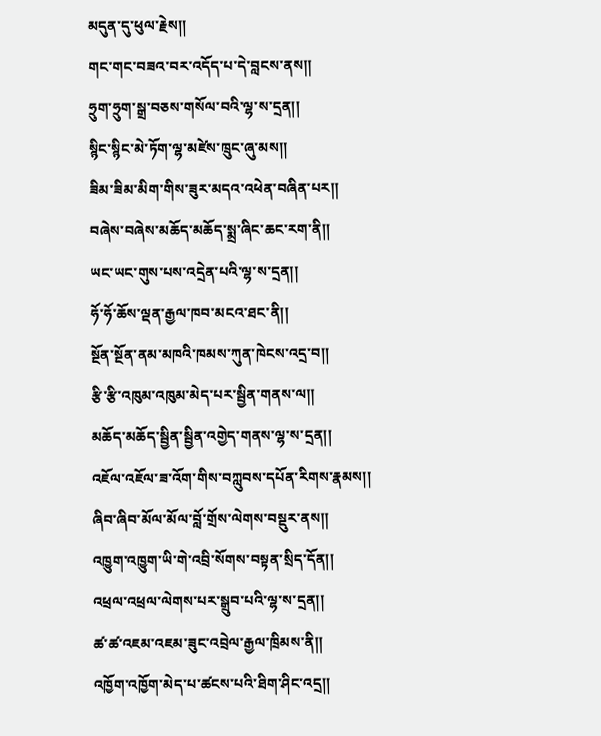མདུན་དུ་ཕུལ་རྗེས།།
གང་གང་བཟའ་བར་འདོད་པ་དེ་བླངས་ནས།།
ཧྲུག་ཧྲུག་སྒྲ་བཅས་གསོལ་བའི་ལྷ་ས་དྲན།།
སྙིང་སྙིང་མེ་ཏོག་ལྷ་མཛེས་ཁྲུང་ཞུ་མས།།
ཟིམ་ཟིམ་མིག་གིས་ཟུར་མདའ་འཕེན་བཞིན་པར།།
བཞེས་བཞེས་མཆོད་མཆོད་སྨྲ་ཞིང་ཆང་རག་ནི།།
ཡང་ཡང་གུས་པས་འདྲེན་པའི་ལྷ་ས་དྲན།།
ཧོ་ཧོ་ཆོས་ལྡན་རྒྱལ་ཁབ་མངའ་ཐང་ནི།།
སྔོན་སྔོན་ནམ་མཁའི་ཁམས་ཀུན་ཁེངས་འདྲ་བ།།
རྩི་རྩི་འཁུམ་འཁུམ་མེད་པར་སྦྱིན་གནས་ལ།།
མཆོད་མཆོད་སྦྱིན་སྦྱིན་འགྱེད་གནས་ལྷ་ས་དྲན།།
འཇོལ་འཇོལ་ཟ་འོག་གིས་བཀླུབས་དཔོན་རིགས་རྣམས།།
ཞིབ་ཞིབ་མོལ་མོལ་བློ་གྲོས་ལེགས་བསྡུར་ནས།།
འཁྱུག་འཁྱུག་ཡི་གེ་འབྲི་སོགས་བསྟན་སྲིད་དོན།།
འཕྲལ་འཕྲལ་ལེགས་པར་སྒྲུབ་པའི་ལྷ་ས་དྲན།།
ཚ་ཚ་འཇམ་འཇམ་ཟུང་འབྲེལ་རྒྱལ་ཁྲིམས་ནི།།
འཁྱོག་འཁྱོག་མེད་པ་ཚངས་པའི་ཐིག་ཤིང་འདྲ།།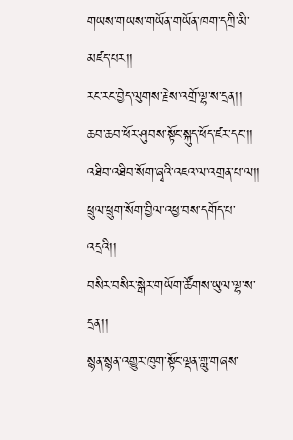གཡས་གཡས་གཡོན་གཡོན་ཁག་དཀྲི་མི་མཛད་པར།།
རང་རང་བྱེད་ལུགས་རྗེས་འགྲོ་ལྷ་ས་དྲན།།
ཆབ་ཆབ་ཕོར་ཤུབས་སྟོང་སྐུད་ཕོད་ཛར་དང་།།
འཐིབ་འཐིབ་སོག་ཞྭའི་འཇའ་ལ་འགྲན་པ་ལ།།
ཕྲུལ་ཕྲུག་སོག་བྱིལ་འཕྱ་བས་དགོད་པ་འདྲའི།།
བསིར་བསིར་སྒེར་གཡོག་ཚོགས་ཡུལ་ལྷ་ས་དྲན།།
སྙན་སྙན་འགྱུར་ཁུག་སྟོང་ལྡན་གླུ་གཞས་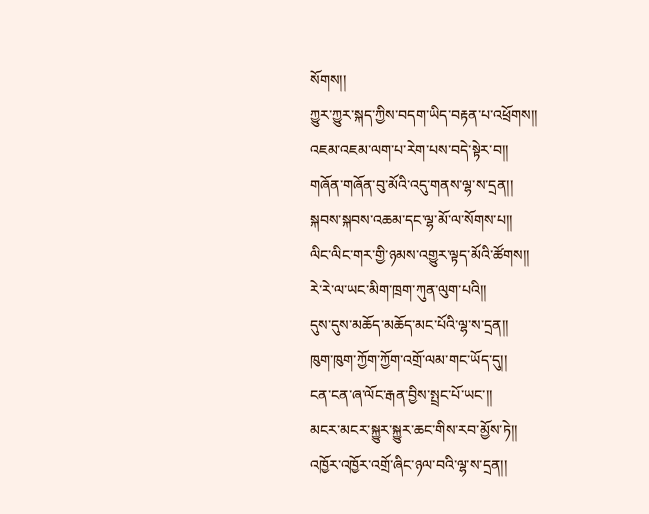སོགས།།
ཀྱུར་ཀྱུར་སྐད་ཀྱིས་བདག་ཡིད་བརྟན་པ་འཕྲོགས།།
འཇམ་འཇམ་ལག་པ་རེག་པས་བདེ་སྟེར་བ།།
གཞོན་གཞོན་བུ་མོའི་འདུ་གནས་ལྷ་ས་དྲན།།
སྐབས་སྐབས་འཆམ་དང་ལྷ་མོ་ལ་སོགས་པ།།
ལིང་ལིང་གར་གྱི་ཉམས་འགྱུར་ལྟད་མོའི་ཚོགས།།
རེ་རེ་ལ་ཡང་མིག་ཁྲག་ཀུན་ལུག་པའི།།
དུས་དུས་མཆོད་མཆོད་མང་པོའི་ལྷ་ས་དྲན།།
ཁུག་ཁུག་ཀྱོག་ཀྱོག་འགྲོ་ལམ་གང་ཡོད་དུ།།
ངན་ངན་ཞ་ལོང་རྒན་བྱིས་སྤྲང་པོ་ཡང་།།
མངར་མངར་སྐྱུར་སྐྱུར་ཆང་གིས་རབ་མྱོས་ཏེ།།
འཁྱོར་འཁྱོར་འགྲོ་ཞིང་ཉལ་བའི་ལྷ་ས་དྲན།།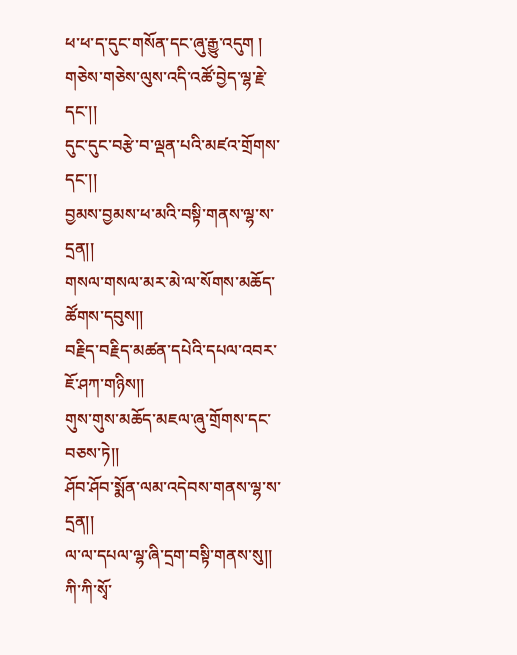ཕ་ཕ་ད་དུང་གསོན་དང་ཞུ་རྒྱུ་འདུག །
གཅེས་གཅེས་ལུས་འདི་འཚོ་བྱེད་ལྷ་རྗེ་དང་།།
དུང་དུང་བརྩེ་བ་ལྡན་པའི་མཛའ་གྲོགས་དང་།།
བྱམས་བྱམས་ཕ་མའི་བསྟི་གནས་ལྷ་ས་དྲན།།
གསལ་གསལ་མར་མེ་ལ་སོགས་མཆོད་ཚོགས་དབུས།།
བརྗིད་བརྗིད་མཚན་དཔེའི་དཔལ་འབར་ཇོ་ཤཀ་གཉིས།།
གུས་གུས་མཆོད་མཇལ་ཞུ་གྲོགས་དང་བཅས་ཏེ།།
ཤོབ་ཤོབ་སྨོན་ལམ་འདེབས་གནས་ལྷ་ས་དྲན།།
ལ་ལ་དཔལ་ལྷ་ཞི་དྲག་བསྟི་གནས་སུ།།
ཀི་ཀི་སྭོ་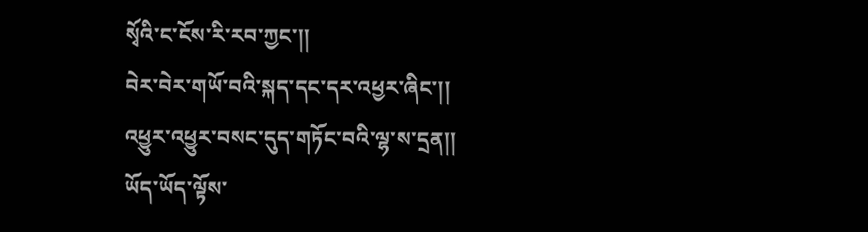སྭོའི་ང་ངོས་རི་རབ་ཀྱང་།།
བེར་བེར་གཡོ་བའི་སྐད་དང་དར་འཕྱར་ཞིང་།།
འཕྱུར་འཕྱུར་བསང་དུད་གཏོང་བའི་ལྷ་ས་དྲན།།
ཡོད་ཡོད་ལྟོས་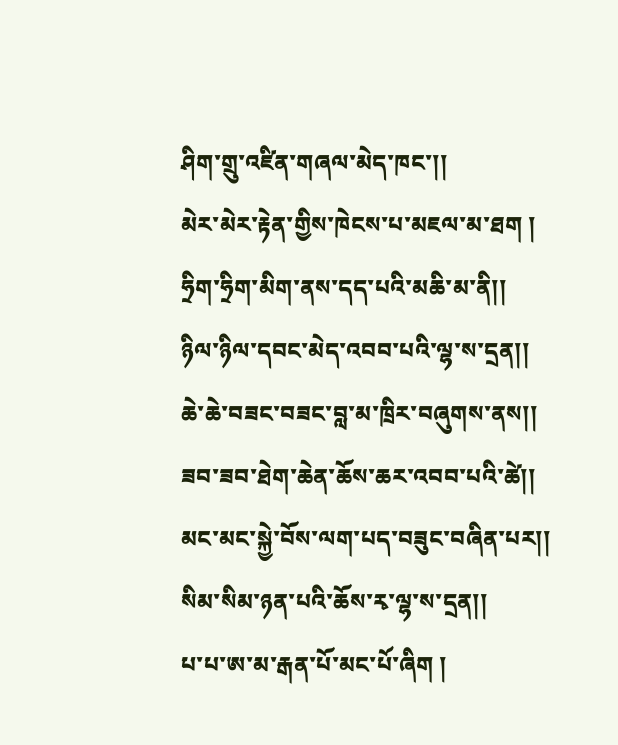ཤིག་གྲུ་འཛིན་གཞལ་མེད་ཁང་།།
མེར་མེར་རྟེན་གྱིས་ཁེངས་པ་མཇལ་མ་ཐག །
ཧྲིག་ཧྲིག་མིག་ནས་དད་པའི་མཆི་མ་ནི།།
ཉིལ་ཉིལ་དབང་མེད་འབབ་པའི་ལྷ་ས་དྲན།།
ཆེ་ཆེ་བཟང་བཟང་བླ་མ་ཁྲིར་བཞུགས་ནས།།
ཟབ་ཟབ་ཐེག་ཆེན་ཆོས་ཆར་འབབ་པའི་ཚེ།།
མང་མང་སྐྱེ་བོས་ལག་པད་བཟུང་བཞིན་པར།།
སིམ་སིམ་ཉན་པའི་ཆོས་རྭ་ལྷ་ས་དྲན།།
པ་པ་ཨ་མ་རྒན་པོ་མང་པོ་ཞིག །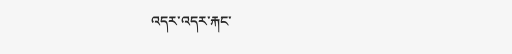འདར་འདར་རྐང་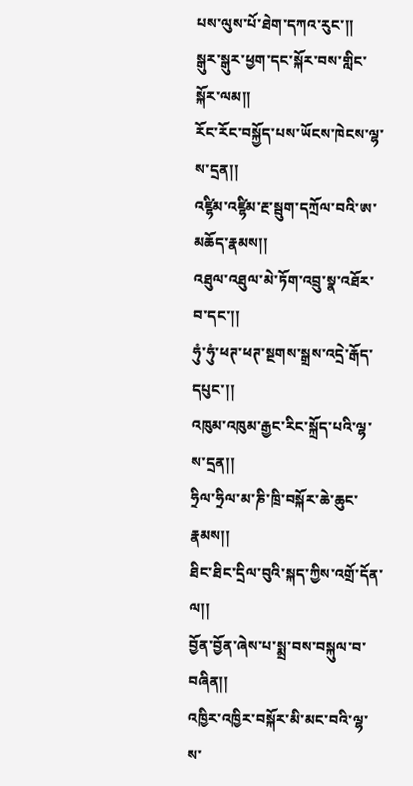པས་ལུས་པོ་ཐེག་དཀའ་རུང་།།
སྒུར་སྒུར་ཕྱག་དང་སྐོར་བས་གླིང་སྐོར་ལམ།།
རོང་རོང་བསྐྱོད་པས་ཡོངས་ཁེངས་ལྷ་ས་དྲན།།
འཛྷིམ་འཛྷིམ་རྔ་སྦུག་དཀྲོལ་བའི་ཨ་མཆོད་རྣམས།།
འཐུལ་འཐུལ་མེ་ཏོག་འབྲུ་སྣ་འཐོར་བ་དང་།།
ཧུཾ་ཧུཾ་ཕཊ་ཕཊ་སྔགས་སྒྲས་འདྲེ་རྒོད་དཔུང་།།
འཁུམ་འཁུམ་རྒྱང་རིང་སྐྲོད་པའི་ལྷ་ས་དྲན།།
ཧྲིལ་ཧྲིལ་མ་ཎི་ཁྲི་བསྐོར་ཆེ་ཆུང་རྣམས།།
ཐིང་ཐིང་དྲིལ་བུའི་སྐད་ཀྱིས་འགྲོ་དོན་ལ།།
བྱོན་བྱོན་ཞེས་པ་སྨྲ་བས་བསྐུལ་བ་བཞིན།།
འཁྱིར་འཁྱིར་བསྐོར་མི་མང་བའི་ལྷ་ས་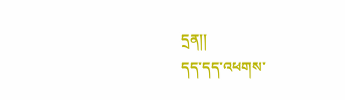དྲན།།
དད་དད་འཕགས་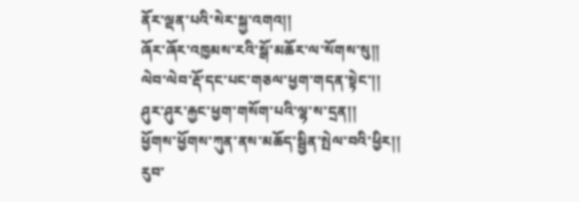ནོར་ལྡན་པའི་སེར་སྐྱ་འགའ།།
ཞོར་ཞོར་འཁྱམས་རའི་སྒོ་མཆོར་ལ་སོགས་སུ།།
ལེབ་ལེབ་རྡོ་དང་པང་གཅལ་ཕྱག་གདན་སྟེང་།།
ཤུར་ཤུར་རྐྱང་ཕྱག་གསོག་པའི་ལྷ་ས་དྲན།།
ཕྱོགས་ཕྱོགས་ཀུན་ནས་མཆོད་སྦྱིན་སྤེལ་བའི་ཕྱིར།།
རུབ་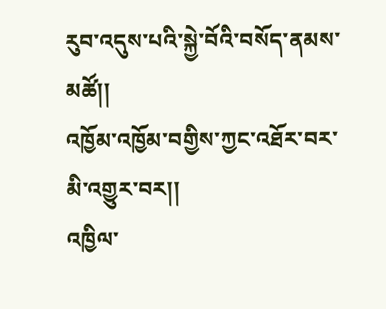རུབ་འདུས་པའི་སྐྱེ་བོའི་བསོད་ནམས་མཚོ།།
འཁྱོམ་འཁྱོམ་བགྱིས་ཀྱང་འཐོར་བར་མི་འགྱུར་བར།།
འཁྱིལ་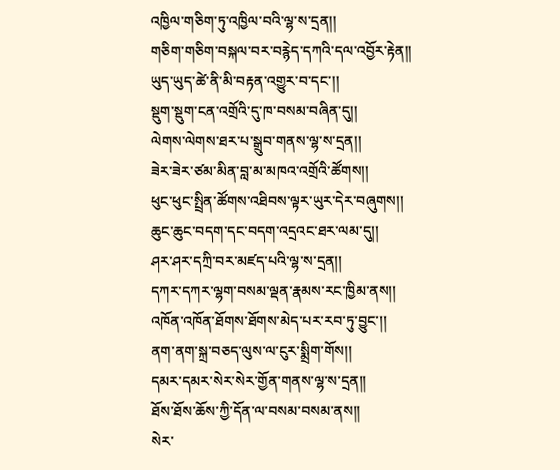འཁྱིལ་གཅིག་ཏུ་འཁྱིལ་བའི་ལྷ་ས་དྲན།།
གཅིག་གཅིག་བསྐལ་བར་བརྙེད་དཀའི་དལ་འབྱོར་རྟེན།།
ཡུད་ཡུད་ཚེ་ནི་མི་བརྟན་འགྱུར་བ་དང་།།
སྡུག་སྡུག་ངན་འགྲོའི་དུ་ཁ་བསམ་བཞིན་དུ།།
ལེགས་ལེགས་ཐར་པ་སྒྲུབ་གནས་ལྷ་ས་དྲན།།
ཟེར་ཟེར་ཙམ་མིན་བླ་མ་མཁའ་འགྲོའི་ཚོགས།།
ཕུང་ཕུང་སྤྲིན་ཚོགས་འཐིབས་ལྟར་ཡུར་དེར་བཞུགས།།
ཆུང་ཆུང་བདག་དང་བདག་འདྲའང་ཐར་ལམ་དུ།།
ཤར་ཤར་དཀྲི་བར་མཛད་པའི་ལྷ་ས་དྲན།།
དཀར་དཀར་ལྷག་བསམ་ལྡན་རྣམས་རང་ཁྱིམ་ནས།།
འཁོན་འཁོན་ཐོགས་ཐོགས་མེད་པར་རབ་ཏུ་བྱུང་།།
ནག་ནག་སྐྲ་བཅད་ལུས་ལ་ངུར་སྨྲིག་གོས།།
དམར་དམར་སེར་སེར་གྱོན་གནས་ལྷ་ས་དྲན།།
ཐོས་ཐོས་ཆོས་ཀྱི་དོན་ལ་བསམ་བསམ་ནས།།
སེར་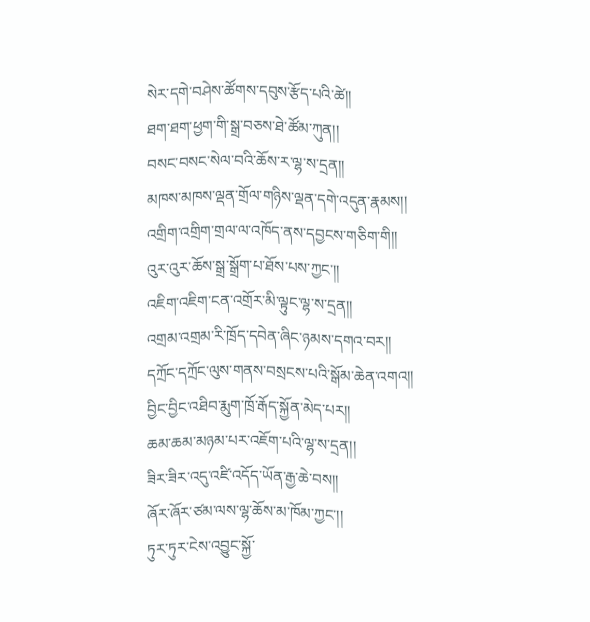སེར་དགེ་བཤེས་ཚོགས་དབུས་རྩོད་པའི་ཚེ།།
ཐག་ཐག་ཕྱག་གི་སྒྲ་བཅས་ཐེ་ཚོམ་ཀུན།།
བསང་བསང་སེལ་བའི་ཆོས་ར་ལྷ་ས་དྲན།།
མཁས་མཁས་ལྡན་གྲོལ་གཉིས་ལྡན་དགེ་འདུན་རྣམས།།
འགྲིག་འགྲིག་གྲལ་ལ་འཁོད་ནས་དབྱངས་གཅིག་གི།།
འུར་འུར་ཆོས་སྒྲ་སྒྲོག་པ་ཐོས་པས་ཀྱང་།།
འཇིག་འཇིག་ངན་འགྲོར་མི་ལྟུང་ལྷ་ས་དྲན།།
འགྲམ་འགྲམ་རི་ཁྲོད་དབེན་ཞིང་ཉམས་དགའ་བར།།
དཀྲོང་དཀྲོང་ལུས་གནས་བསྲངས་པའི་སྒོམ་ཆེན་འགའ།།
བྱིང་བྱིང་འཐིབ་རྨུག་ཁྲོ་རྒོད་སྐྱོན་མེད་པར།།
ཆམ་ཆམ་མཉམ་པར་འཇོག་པའི་ལྷ་ས་དྲན།།
ཟིར་ཟིར་འདུ་འཛི་འདོད་ཡོན་རྒྱ་ཆེ་བས།།
ཞོར་ཞོར་ཙམ་ལས་ལྷ་ཆོས་མ་ཁོམ་ཀྱང་།།
ཏུར་ཏུར་ངེས་འབྱུང་སྐྱོ་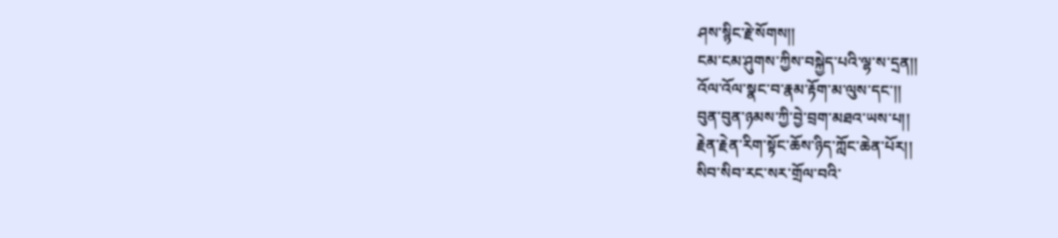ཤས་སྙིང་རྗེ་སོགས།།
ངམ་ངམ་ཤུགས་ཀྱིས་བསྐྱེད་པའི་ལྷ་ས་དྲན།།
འོལ་འོལ་སྣང་བ་རྣམ་རྟོག་མ་ལུས་དང་།།
བུན་བུན་ཉམས་ཀྱི་བྱེ་བྲག་མཐའ་ཡས་པ།།
རྗེན་རྗེན་རིག་སྟོང་ཆོས་ཉིད་ཀློང་ཆེན་པོར།།
སིབ་སིབ་རང་སར་གྲོལ་བའི་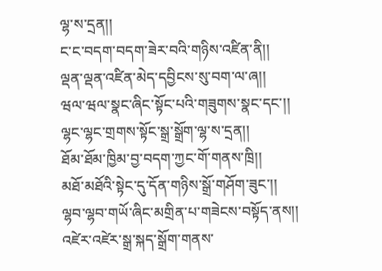ལྷ་ས་དྲན།།
ང་ང་བདག་བདག་ཟེར་བའི་གཉིས་འཛིན་ནི།།
ལྡན་ལྡན་འཛིན་མེད་དབྱིངས་སུ་བག་ལ་ཞ།།
ཝལ་ཝལ་སྣང་ཞིང་སྟོང་པའི་གཟུགས་སྣང་དང་།།
ལྷང་ལྷང་གྲགས་སྟོང་སྒྲ་སྒྲོག་ལྷ་ས་དྲན།།
ཐོམ་ཐོམ་ཁྱིམ་བྱ་བདག་ཀྱང་གོ་གནས་ཁྲི།།
མཐོ་མཐོའི་སྟེང་དུ་དོན་གཉིས་སྒྲོ་གཤོག་ཟུང་།།
ལྷབ་ལྷབ་གཡོ་ཞིང་མགྲིན་པ་གཟེངས་བསྟོད་ནས།།
འཛེར་འཛེར་སྒྲ་སྐད་སྒྲོག་གནས་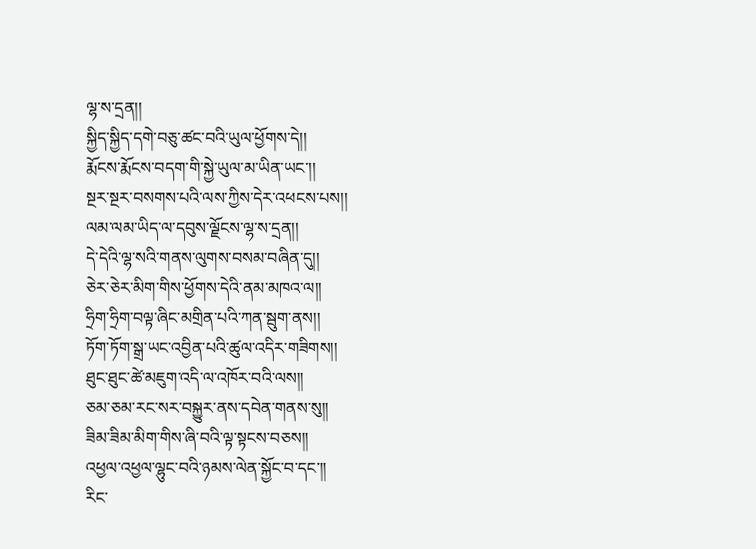ལྷ་ས་དྲན།།
སྐྱིད་སྐྱིད་དགེ་བཅུ་ཚང་བའི་ཡུལ་ཕྱོགས་དེ།།
རྨོངས་རྨོངས་བདག་གི་སྐྱེ་ཡུལ་མ་ཡིན་ཡང་།།
སྔར་སྔར་བསགས་པའི་ལས་ཀྱིས་དེར་འཕངས་པས།།
ལམ་ལམ་ཡིད་ལ་དབུས་ལྗོངས་ལྷ་ས་དྲན།།
དེ་དེའི་ལྷ་སའི་གནས་ལུགས་བསམ་བཞིན་དུ།།
ཅེར་ཅེར་མིག་གིས་ཕྱོགས་དེའི་ནམ་མཁའ་ལ།།
ཧྲིག་ཧྲིག་བལྟ་ཞིང་མགྲིན་པའི་ཀན་སྦུག་ནས།།
ཏོག་ཏོག་སྒྲ་ཡང་འབྱིན་པའི་ཚུལ་འདིར་གཟིགས།།
ཐུང་ཐུང་ཚེ་མཇུག་འདི་ལ་འཁོར་བའི་ལས།།
ཅམ་ཅམ་རང་སར་བསྐྱུར་ནས་དབེན་གནས་སུ།།
ཟིམ་ཟིམ་མིག་གིས་ཞི་བའི་ལྟ་སྟངས་བཅས།།
འཕྱལ་འཕྱལ་ལྷུང་བའི་ཉམས་ལེན་སྐྱོང་བ་དང་།།
རིང་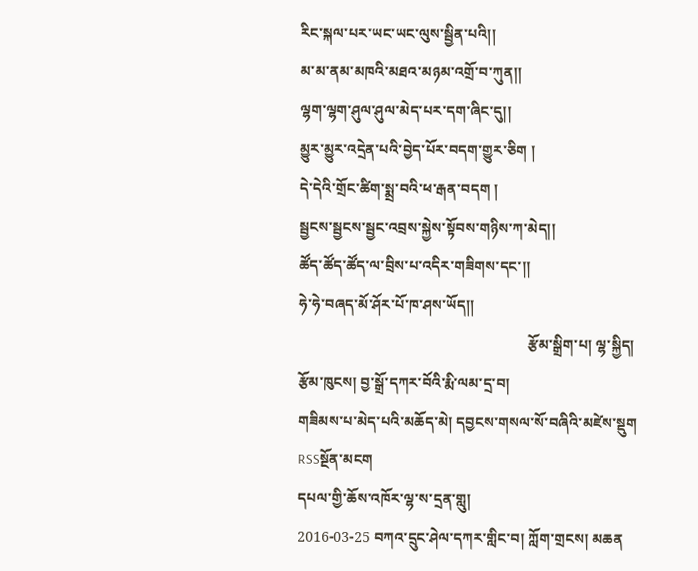རིང་སྐལ་པར་ཡང་ཡང་ལུས་སྦྱིན་པའི།།
མ་མ་ནམ་མཁའི་མཐའ་མཉམ་འགྲོ་བ་ཀུན།།
ལྷག་ལྷག་ཤུལ་ཤུལ་མེད་པར་དག་ཞིང་དུ།།
མྱུར་མྱུར་འདྲེན་པའི་བྱེད་པོར་བདག་གྱུར་ཅིག །
དེ་དེའི་གྲོང་ཚིག་སྨྲ་བའི་ཕ་རྒན་བདག །
སྦྱངས་སྦྱངས་སྦྱང་འབྲས་སྐྱེས་སྟོབས་གཉིས་ཀ་མེད།།
ཚོད་ཚོད་ཚོད་ལ་བྲིས་པ་འདིར་གཟིགས་དང་།།
ཧེ་ཧེ་བཞད་མོ་ཤོར་པོ་ཁ་ཤས་ཡོད།།
                                                               རྩོམ་སྒྲིག་པ། ལྷ་སྐྱིད།
རྩོམ་ཁུངས། བྱ་སྒྲོ་དཀར་བོའི་རྨི་ལམ་དྲ་བ།
གཟིམས་པ་མེད་པའི་མཆོད་མེ། དབྱངས་གསལ་སོ་བཞིའི་མཛེས་སྡུག  RSSསྔོན་མངག
དཔལ་གྱི་ཆོས་འཁོར་ལྷ་ས་དྲན་གླུ།
2016-03-25 བཀའ་དྲུང་ཤེལ་དཀར་གླིང་བ། ཀློག་གྲངས། མཆན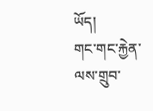ཡོད།
གང་གང་རྐྱེན་ལས་གྲུབ་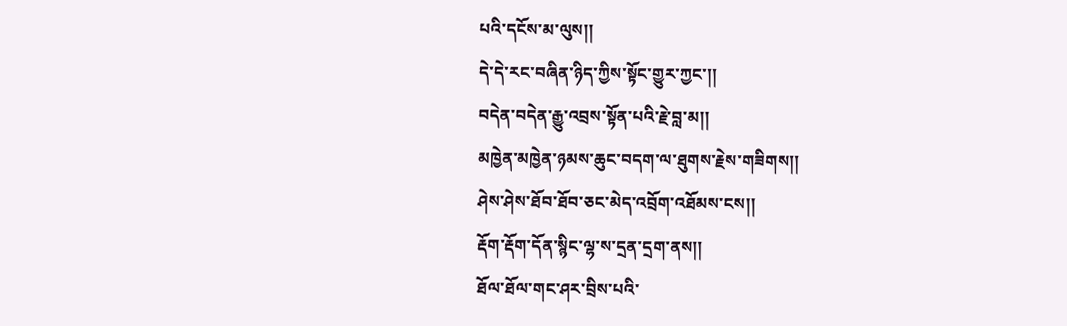པའི་དངོས་མ་ལུས།།
དེ་དེ་རང་བཞིན་ཉིད་ཀྱིས་སྟོང་གྱུར་ཀྱང་།།
བདེན་བདེན་རྒྱུ་འབྲས་སྟོན་པའི་རྗེ་བླ་མ།།
མཁྱེན་མཁྱེན་ཉམས་ཆུང་བདག་ལ་ཐུགས་རྗེས་གཟིགས།།
ཤེས་ཤེས་ཐོབ་ཐོབ་ཅང་མེད་འབྲོག་འཐོམས་ངས།།
རྡོག་རྡོག་དོན་སྙིང་ལྷ་ས་དྲན་དྲག་ནས།།
ཐོལ་ཐོལ་གང་ཤར་བྲིས་པའི་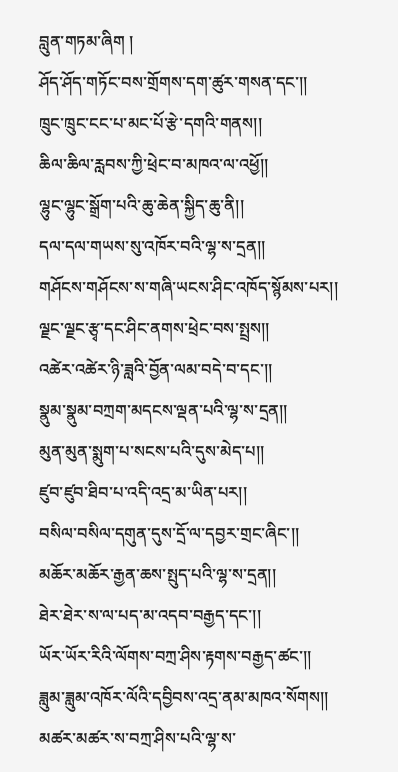བླུན་གཏམ་ཞིག །
ཤོད་ཤོད་གཏོང་བས་གྲོགས་དག་ཚུར་གསན་དང་།།
ཁྲུང་ཁྲུང་ངང་པ་མང་པོ་རྩེ་དགའི་གནས།།
ཆིལ་ཆིལ་རླབས་ཀྱི་ཕྲེང་བ་མཁའ་ལ་འཕྱོ།།
ལྷུང་ལྷུང་སྒྲོག་པའི་ཆུ་ཆེན་སྐྱིད་ཆུ་ནི།།
དལ་དལ་གཡས་སུ་འཁོར་བའི་ལྷ་ས་དྲན།།
གཤོངས་གཤོངས་ས་གཞི་ཡངས་ཤིང་འཁོད་སྙོམས་པར།།
ལྗང་ལྗང་རྩྭ་དང་ཤིང་ནགས་ཕྲེང་བས་སྤྲས།།
འཚེར་འཚེར་ཉི་ཟླའི་བྱོན་ལམ་བདེ་བ་དང་།།
སྣུམ་སྣུམ་བཀྲག་མདངས་ལྡན་པའི་ལྷ་ས་དྲན།།
མུན་མུན་སྨུག་པ་སངས་པའི་དུས་མེད་པ།།
ཛུབ་ཛུབ་ཐིབ་པ་འདི་འདྲ་མ་ཡིན་པར།།
བསིལ་བསིལ་དགུན་དུས་དྲོ་ལ་དབྱར་གྲང་ཞིང་།།
མཆོར་མཆོར་རྒྱན་ཆས་སྤུད་པའི་ལྷ་ས་དྲན།།
ཐེར་ཐེར་ས་ལ་པད་མ་འདབ་བརྒྱད་དང་།།
ཡོར་ཡོར་རིའི་ལོགས་བཀྲ་ཤིས་རྟགས་བརྒྱད་ཚང་།།
ཟླུམ་ཟླུམ་འཁོར་ལོའི་དབྱིབས་འདྲ་ནམ་མཁའ་སོགས།།
མཚར་མཚར་ས་བཀྲ་ཤིས་པའི་ལྷ་ས་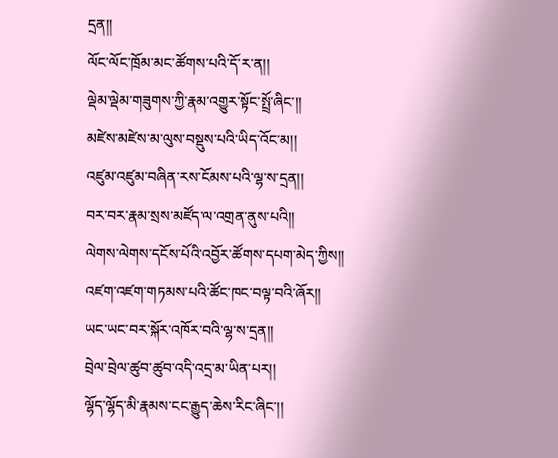དྲན།།
ལོང་ལོང་ཁྲོམ་མང་ཚོགས་པའི་དོ་ར་ན།།
ལྡེམ་ལྡེམ་གཟུགས་ཀྱི་རྣམ་འགྱུར་སྟོང་སྤྲོ་ཞིང་།།
མཛེས་མཛེས་མ་ལུས་བསྡུས་པའི་ཡིད་འོང་མ།།
འཛུམ་འཛུམ་བཞིན་རས་ངོམས་པའི་ལྷ་ས་དྲན།།
བར་བར་རྣམ་སྲས་མཛོད་ལ་འགྲན་ནུས་པའི།།
ལེགས་ལེགས་དངོས་པོའི་འབྱོར་ཚོགས་དཔག་མེད་ཀྱིས།།
འཛག་འཛག་གཏམས་པའི་ཚོང་ཁང་བལྟ་བའི་ཞོར།།
ཡང་ཡང་བར་སྐོར་འཁོར་བའི་ལྷ་ས་དྲན།།
བྲེལ་བྲེལ་ཚུབ་ཚུབ་འདི་འདྲ་མ་ཡིན་པར།།
ལྷོད་ལྷོད་མི་རྣམས་ངང་རྒྱུད་ཆེས་རིང་ཞིང་།།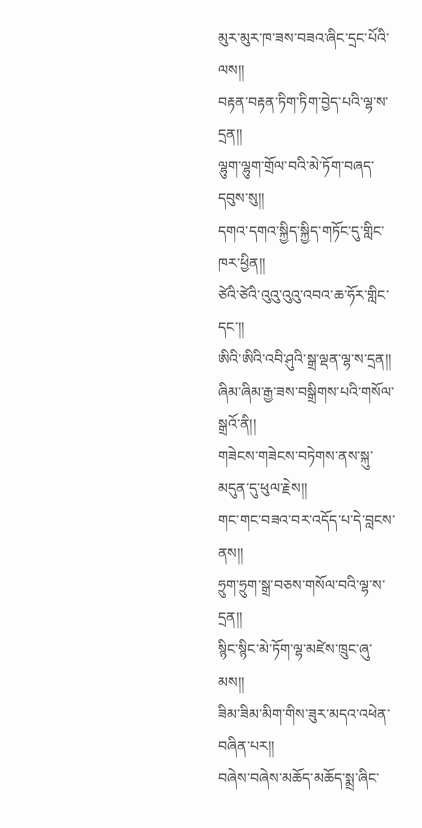མུར་མུར་ཁ་ཟས་བཟའ་ཞིང་དྲང་པོའི་ལས།།
བརྟན་བརྟན་ཏིག་ཏིག་བྱེད་པའི་ལྷ་ས་དྲན།།
ལྷུག་ལྷུག་གྲོལ་བའི་མེ་ཏོག་བཞད་དབུས་སུ།།
དགའ་དགའ་སྐྱིད་སྐྱིད་གཏོང་དུ་གླིང་ཁར་ཕྱིན།།
ཙེའི་ཙེའི་འུའུ་འུའུ་འབའ་ཆ་ཧོར་གླིང་དང་།།
ཨིའི་ཨིའི་འབི་ཤུའི་སྒྲ་ལྡན་ལྷ་ས་དྲན།།
ཞིམ་ཞིམ་རྒྱ་ཟས་བསྒྲིགས་པའི་གསོལ་སྒྲའོ་ནི།།
གཟེངས་གཟེངས་བཏེགས་ནས་སྐུ་མདུན་དུ་ཕུལ་རྗེས།།
གང་གང་བཟའ་བར་འདོད་པ་དེ་བླངས་ནས།།
ཧྲུག་ཧྲུག་སྒྲ་བཅས་གསོལ་བའི་ལྷ་ས་དྲན།།
སྙིང་སྙིང་མེ་ཏོག་ལྷ་མཛེས་ཁྲུང་ཞུ་མས།།
ཟིམ་ཟིམ་མིག་གིས་ཟུར་མདའ་འཕེན་བཞིན་པར།།
བཞེས་བཞེས་མཆོད་མཆོད་སྨྲ་ཞིང་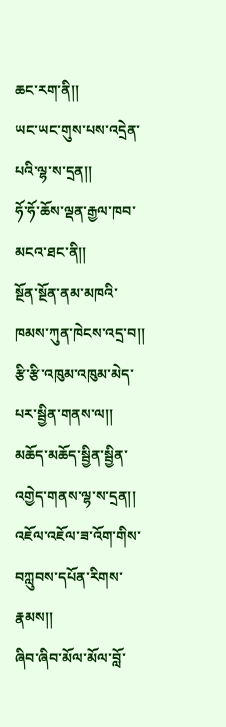ཆང་རག་ནི།།
ཡང་ཡང་གུས་པས་འདྲེན་པའི་ལྷ་ས་དྲན།།
ཧོ་ཧོ་ཆོས་ལྡན་རྒྱལ་ཁབ་མངའ་ཐང་ནི།།
སྔོན་སྔོན་ནམ་མཁའི་ཁམས་ཀུན་ཁེངས་འདྲ་བ།།
རྩི་རྩི་འཁུམ་འཁུམ་མེད་པར་སྦྱིན་གནས་ལ།།
མཆོད་མཆོད་སྦྱིན་སྦྱིན་འགྱེད་གནས་ལྷ་ས་དྲན།།
འཇོལ་འཇོལ་ཟ་འོག་གིས་བཀླུབས་དཔོན་རིགས་རྣམས།།
ཞིབ་ཞིབ་མོལ་མོལ་བློ་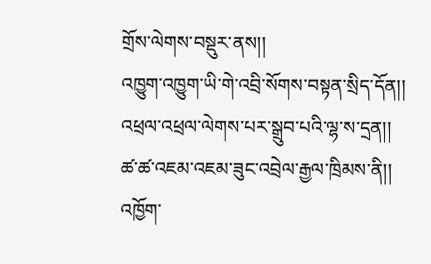གྲོས་ལེགས་བསྡུར་ནས།།
འཁྱུག་འཁྱུག་ཡི་གེ་འབྲི་སོགས་བསྟན་སྲིད་དོན།།
འཕྲལ་འཕྲལ་ལེགས་པར་སྒྲུབ་པའི་ལྷ་ས་དྲན།།
ཚ་ཚ་འཇམ་འཇམ་ཟུང་འབྲེལ་རྒྱལ་ཁྲིམས་ནི།།
འཁྱོག་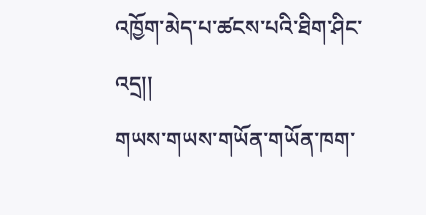འཁྱོག་མེད་པ་ཚངས་པའི་ཐིག་ཤིང་འདྲ།།
གཡས་གཡས་གཡོན་གཡོན་ཁག་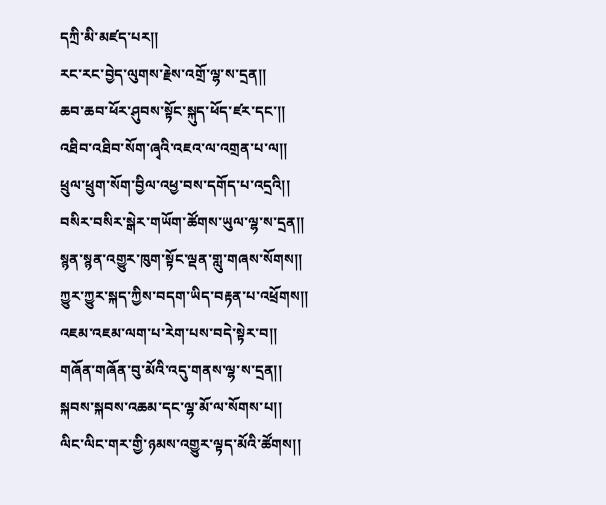དཀྲི་མི་མཛད་པར།།
རང་རང་བྱེད་ལུགས་རྗེས་འགྲོ་ལྷ་ས་དྲན།།
ཆབ་ཆབ་ཕོར་ཤུབས་སྟོང་སྐུད་ཕོད་ཛར་དང་།།
འཐིབ་འཐིབ་སོག་ཞྭའི་འཇའ་ལ་འགྲན་པ་ལ།།
ཕྲུལ་ཕྲུག་སོག་བྱིལ་འཕྱ་བས་དགོད་པ་འདྲའི།།
བསིར་བསིར་སྒེར་གཡོག་ཚོགས་ཡུལ་ལྷ་ས་དྲན།།
སྙན་སྙན་འགྱུར་ཁུག་སྟོང་ལྡན་གླུ་གཞས་སོགས།།
ཀྱུར་ཀྱུར་སྐད་ཀྱིས་བདག་ཡིད་བརྟན་པ་འཕྲོགས།།
འཇམ་འཇམ་ལག་པ་རེག་པས་བདེ་སྟེར་བ།།
གཞོན་གཞོན་བུ་མོའི་འདུ་གནས་ལྷ་ས་དྲན།།
སྐབས་སྐབས་འཆམ་དང་ལྷ་མོ་ལ་སོགས་པ།།
ལིང་ལིང་གར་གྱི་ཉམས་འགྱུར་ལྟད་མོའི་ཚོགས།།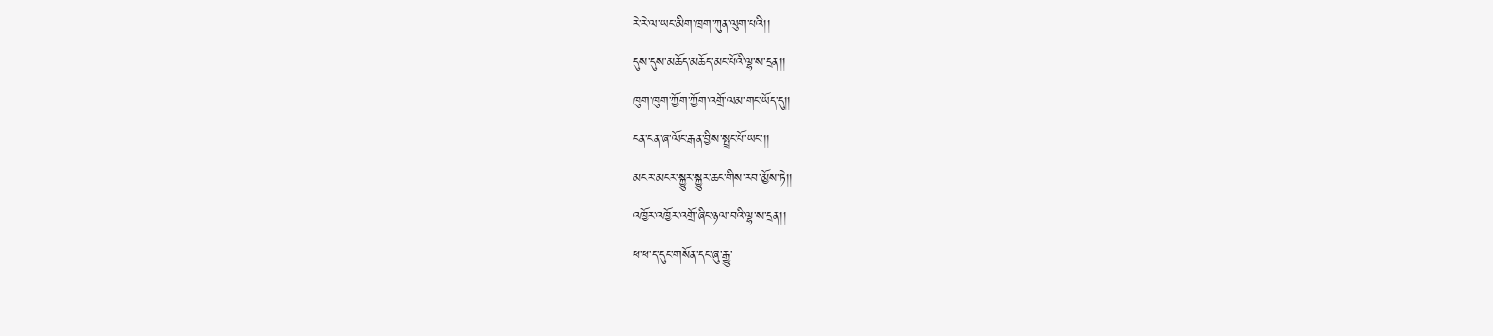རེ་རེ་ལ་ཡང་མིག་ཁྲག་ཀུན་ལུག་པའི།།
དུས་དུས་མཆོད་མཆོད་མང་པོའི་ལྷ་ས་དྲན།།
ཁུག་ཁུག་ཀྱོག་ཀྱོག་འགྲོ་ལམ་གང་ཡོད་དུ།།
ངན་ངན་ཞ་ལོང་རྒན་བྱིས་སྤྲང་པོ་ཡང་།།
མངར་མངར་སྐྱུར་སྐྱུར་ཆང་གིས་རབ་མྱོས་ཏེ།།
འཁྱོར་འཁྱོར་འགྲོ་ཞིང་ཉལ་བའི་ལྷ་ས་དྲན།།
ཕ་ཕ་ད་དུང་གསོན་དང་ཞུ་རྒྱུ་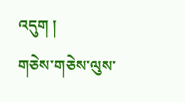འདུག །
གཅེས་གཅེས་ལུས་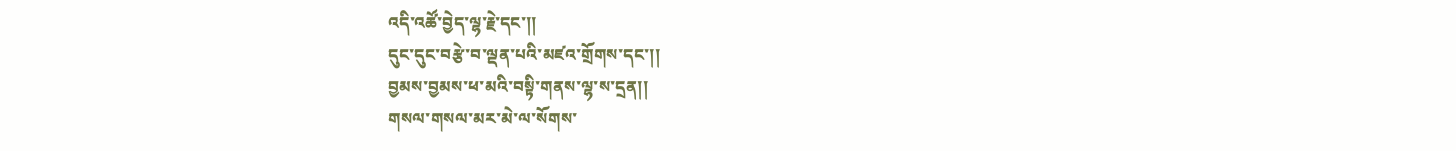འདི་འཚོ་བྱེད་ལྷ་རྗེ་དང་།།
དུང་དུང་བརྩེ་བ་ལྡན་པའི་མཛའ་གྲོགས་དང་།།
བྱམས་བྱམས་ཕ་མའི་བསྟི་གནས་ལྷ་ས་དྲན།།
གསལ་གསལ་མར་མེ་ལ་སོགས་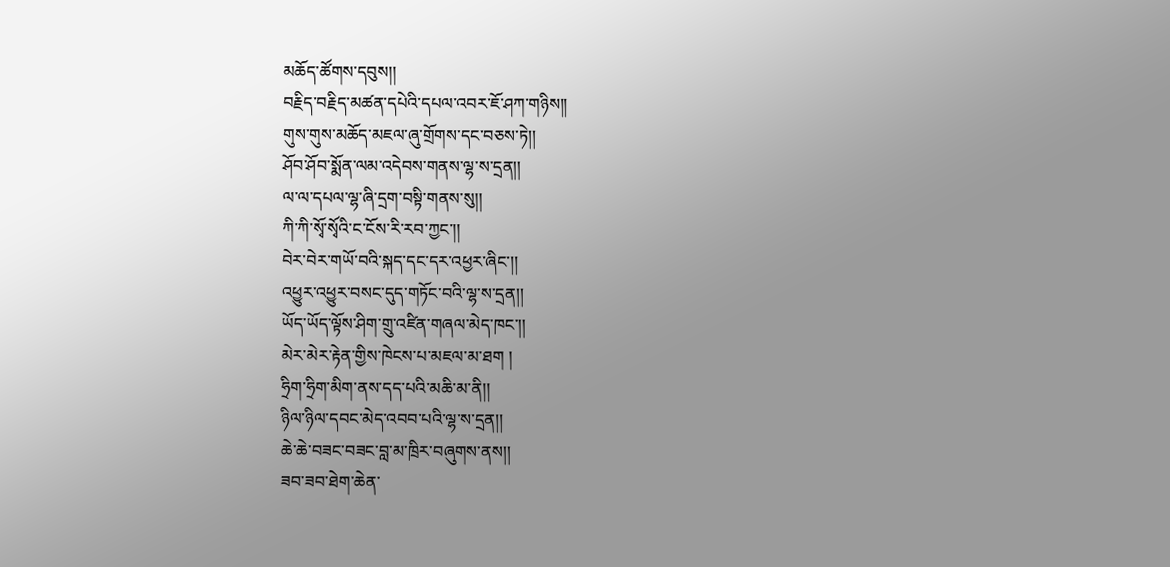མཆོད་ཚོགས་དབུས།།
བརྗིད་བརྗིད་མཚན་དཔེའི་དཔལ་འབར་ཇོ་ཤཀ་གཉིས།།
གུས་གུས་མཆོད་མཇལ་ཞུ་གྲོགས་དང་བཅས་ཏེ།།
ཤོབ་ཤོབ་སྨོན་ལམ་འདེབས་གནས་ལྷ་ས་དྲན།།
ལ་ལ་དཔལ་ལྷ་ཞི་དྲག་བསྟི་གནས་སུ།།
ཀི་ཀི་སྭོ་སྭོའི་ང་ངོས་རི་རབ་ཀྱང་།།
བེར་བེར་གཡོ་བའི་སྐད་དང་དར་འཕྱར་ཞིང་།།
འཕྱུར་འཕྱུར་བསང་དུད་གཏོང་བའི་ལྷ་ས་དྲན།།
ཡོད་ཡོད་ལྟོས་ཤིག་གྲུ་འཛིན་གཞལ་མེད་ཁང་།།
མེར་མེར་རྟེན་གྱིས་ཁེངས་པ་མཇལ་མ་ཐག །
ཧྲིག་ཧྲིག་མིག་ནས་དད་པའི་མཆི་མ་ནི།།
ཉིལ་ཉིལ་དབང་མེད་འབབ་པའི་ལྷ་ས་དྲན།།
ཆེ་ཆེ་བཟང་བཟང་བླ་མ་ཁྲིར་བཞུགས་ནས།།
ཟབ་ཟབ་ཐེག་ཆེན་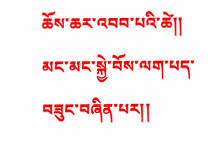ཆོས་ཆར་འབབ་པའི་ཚེ།།
མང་མང་སྐྱེ་བོས་ལག་པད་བཟུང་བཞིན་པར།།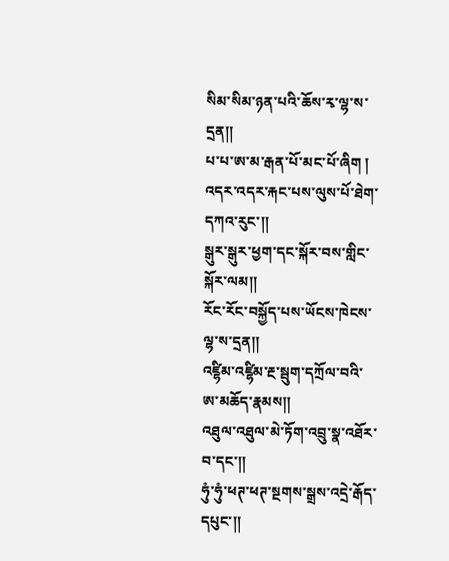སིམ་སིམ་ཉན་པའི་ཆོས་རྭ་ལྷ་ས་དྲན།།
པ་པ་ཨ་མ་རྒན་པོ་མང་པོ་ཞིག །
འདར་འདར་རྐང་པས་ལུས་པོ་ཐེག་དཀའ་རུང་།།
སྒུར་སྒུར་ཕྱག་དང་སྐོར་བས་གླིང་སྐོར་ལམ།།
རོང་རོང་བསྐྱོད་པས་ཡོངས་ཁེངས་ལྷ་ས་དྲན།།
འཛྷིམ་འཛྷིམ་རྔ་སྦུག་དཀྲོལ་བའི་ཨ་མཆོད་རྣམས།།
འཐུལ་འཐུལ་མེ་ཏོག་འབྲུ་སྣ་འཐོར་བ་དང་།།
ཧུཾ་ཧུཾ་ཕཊ་ཕཊ་སྔགས་སྒྲས་འདྲེ་རྒོད་དཔུང་།།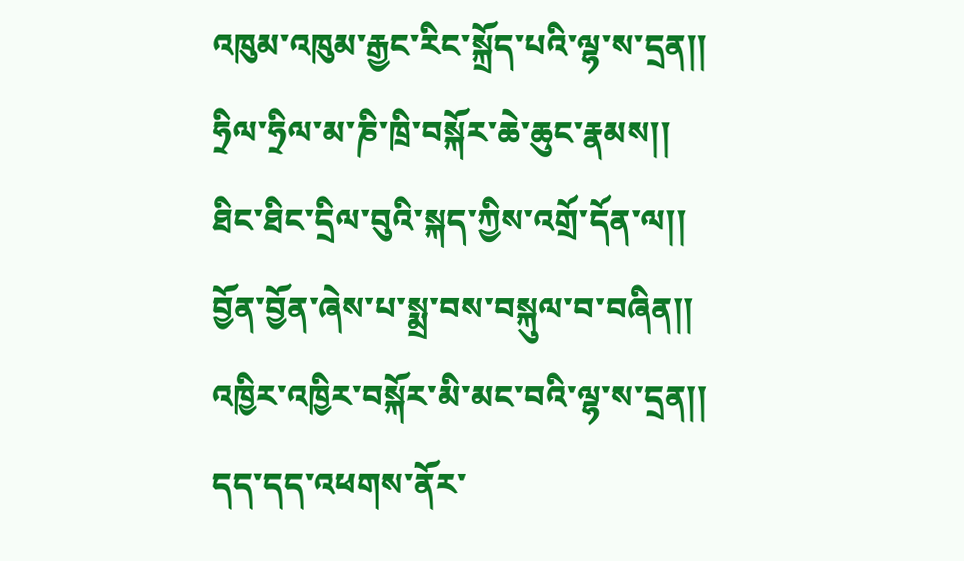འཁུམ་འཁུམ་རྒྱང་རིང་སྐྲོད་པའི་ལྷ་ས་དྲན།།
ཧྲིལ་ཧྲིལ་མ་ཎི་ཁྲི་བསྐོར་ཆེ་ཆུང་རྣམས།།
ཐིང་ཐིང་དྲིལ་བུའི་སྐད་ཀྱིས་འགྲོ་དོན་ལ།།
བྱོན་བྱོན་ཞེས་པ་སྨྲ་བས་བསྐུལ་བ་བཞིན།།
འཁྱིར་འཁྱིར་བསྐོར་མི་མང་བའི་ལྷ་ས་དྲན།།
དད་དད་འཕགས་ནོར་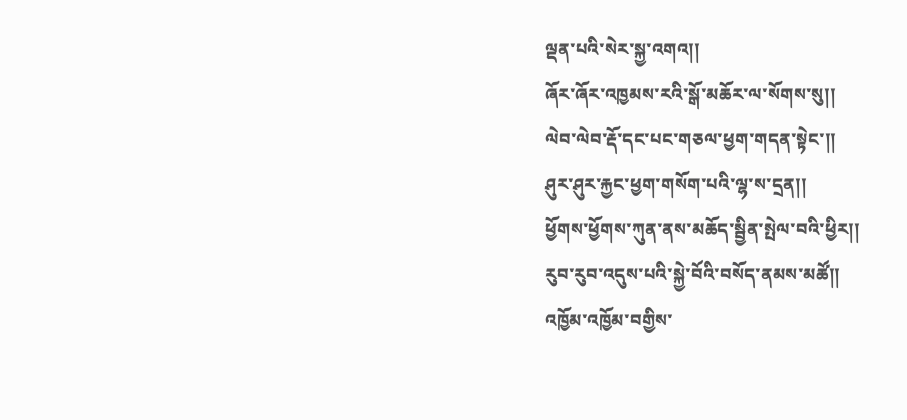ལྡན་པའི་སེར་སྐྱ་འགའ།།
ཞོར་ཞོར་འཁྱམས་རའི་སྒོ་མཆོར་ལ་སོགས་སུ།།
ལེབ་ལེབ་རྡོ་དང་པང་གཅལ་ཕྱག་གདན་སྟེང་།།
ཤུར་ཤུར་རྐྱང་ཕྱག་གསོག་པའི་ལྷ་ས་དྲན།།
ཕྱོགས་ཕྱོགས་ཀུན་ནས་མཆོད་སྦྱིན་སྤེལ་བའི་ཕྱིར།།
རུབ་རུབ་འདུས་པའི་སྐྱེ་བོའི་བསོད་ནམས་མཚོ།།
འཁྱོམ་འཁྱོམ་བགྱིས་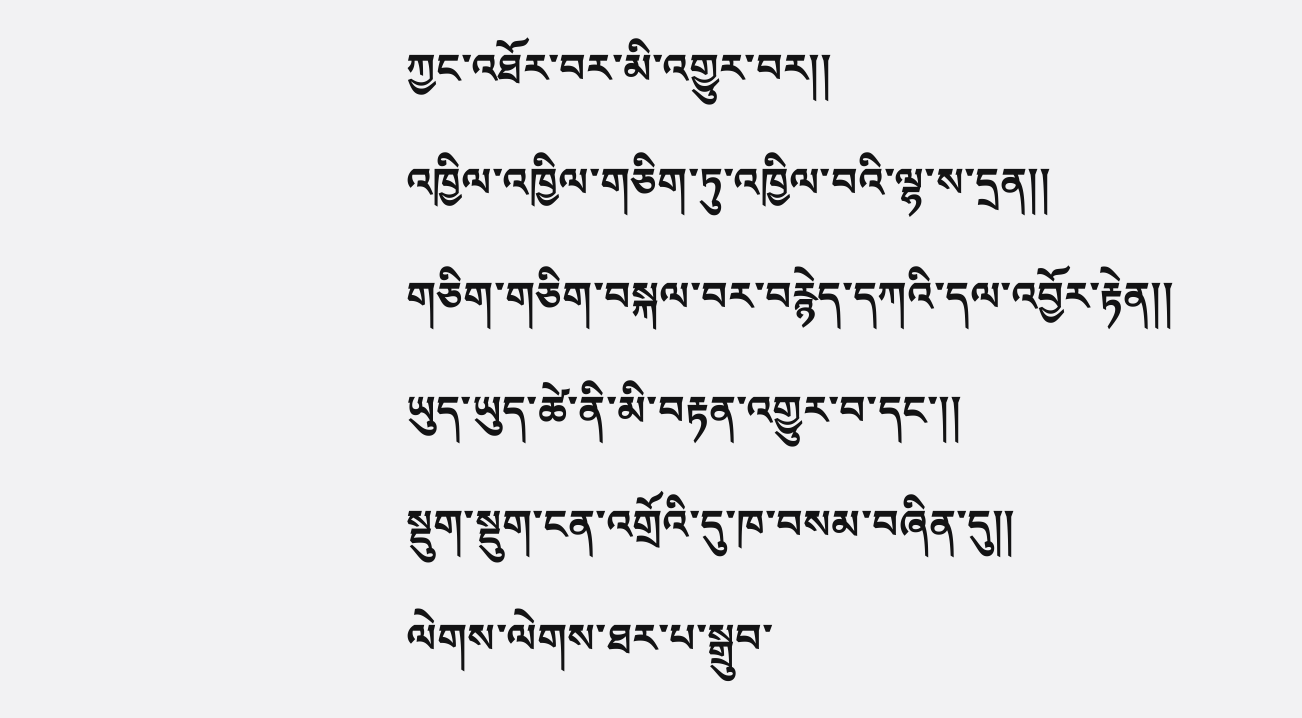ཀྱང་འཐོར་བར་མི་འགྱུར་བར།།
འཁྱིལ་འཁྱིལ་གཅིག་ཏུ་འཁྱིལ་བའི་ལྷ་ས་དྲན།།
གཅིག་གཅིག་བསྐལ་བར་བརྙེད་དཀའི་དལ་འབྱོར་རྟེན།།
ཡུད་ཡུད་ཚེ་ནི་མི་བརྟན་འགྱུར་བ་དང་།།
སྡུག་སྡུག་ངན་འགྲོའི་དུ་ཁ་བསམ་བཞིན་དུ།།
ལེགས་ལེགས་ཐར་པ་སྒྲུབ་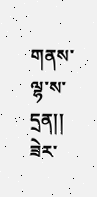གནས་ལྷ་ས་དྲན།།
ཟེར་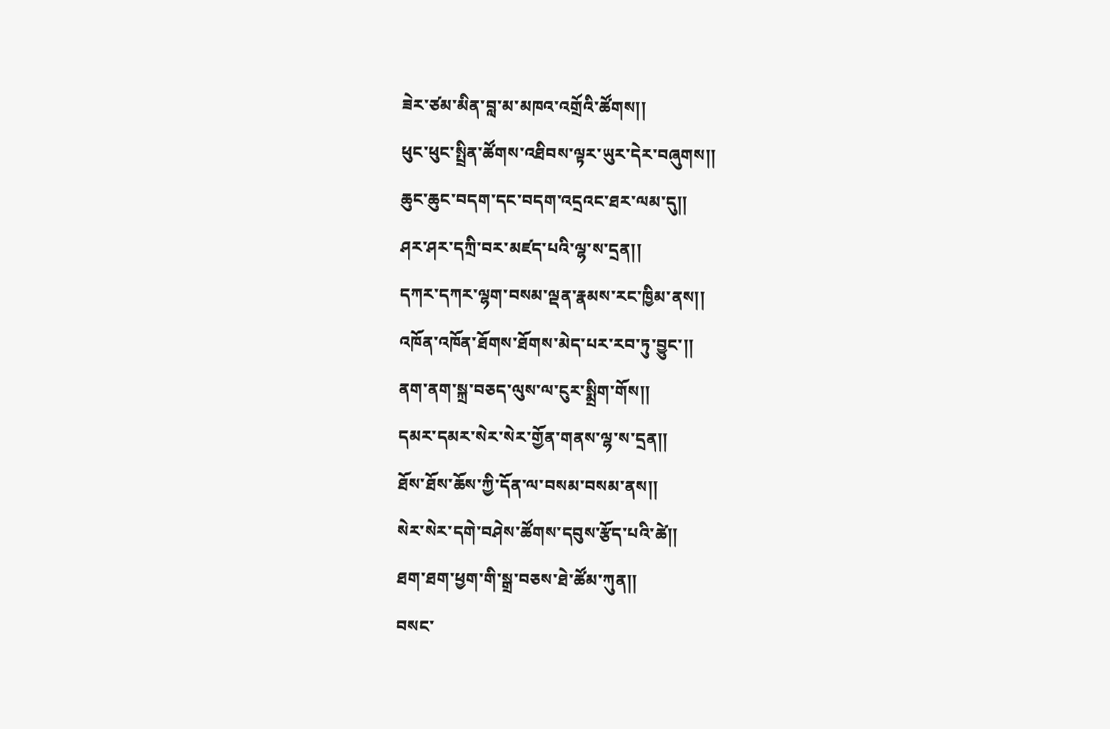ཟེར་ཙམ་མིན་བླ་མ་མཁའ་འགྲོའི་ཚོགས།།
ཕུང་ཕུང་སྤྲིན་ཚོགས་འཐིབས་ལྟར་ཡུར་དེར་བཞུགས།།
ཆུང་ཆུང་བདག་དང་བདག་འདྲའང་ཐར་ལམ་དུ།།
ཤར་ཤར་དཀྲི་བར་མཛད་པའི་ལྷ་ས་དྲན།།
དཀར་དཀར་ལྷག་བསམ་ལྡན་རྣམས་རང་ཁྱིམ་ནས།།
འཁོན་འཁོན་ཐོགས་ཐོགས་མེད་པར་རབ་ཏུ་བྱུང་།།
ནག་ནག་སྐྲ་བཅད་ལུས་ལ་ངུར་སྨྲིག་གོས།།
དམར་དམར་སེར་སེར་གྱོན་གནས་ལྷ་ས་དྲན།།
ཐོས་ཐོས་ཆོས་ཀྱི་དོན་ལ་བསམ་བསམ་ནས།།
སེར་སེར་དགེ་བཤེས་ཚོགས་དབུས་རྩོད་པའི་ཚེ།།
ཐག་ཐག་ཕྱག་གི་སྒྲ་བཅས་ཐེ་ཚོམ་ཀུན།།
བསང་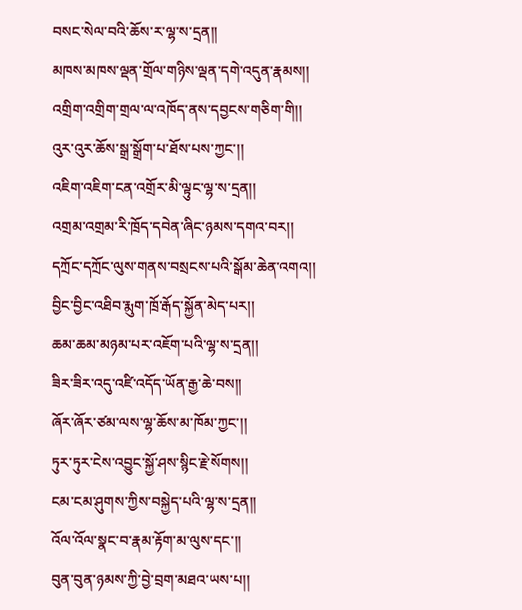བསང་སེལ་བའི་ཆོས་ར་ལྷ་ས་དྲན།།
མཁས་མཁས་ལྡན་གྲོལ་གཉིས་ལྡན་དགེ་འདུན་རྣམས།།
འགྲིག་འགྲིག་གྲལ་ལ་འཁོད་ནས་དབྱངས་གཅིག་གི།།
འུར་འུར་ཆོས་སྒྲ་སྒྲོག་པ་ཐོས་པས་ཀྱང་།།
འཇིག་འཇིག་ངན་འགྲོར་མི་ལྟུང་ལྷ་ས་དྲན།།
འགྲམ་འགྲམ་རི་ཁྲོད་དབེན་ཞིང་ཉམས་དགའ་བར།།
དཀྲོང་དཀྲོང་ལུས་གནས་བསྲངས་པའི་སྒོམ་ཆེན་འགའ།།
བྱིང་བྱིང་འཐིབ་རྨུག་ཁྲོ་རྒོད་སྐྱོན་མེད་པར།།
ཆམ་ཆམ་མཉམ་པར་འཇོག་པའི་ལྷ་ས་དྲན།།
ཟིར་ཟིར་འདུ་འཛི་འདོད་ཡོན་རྒྱ་ཆེ་བས།།
ཞོར་ཞོར་ཙམ་ལས་ལྷ་ཆོས་མ་ཁོམ་ཀྱང་།།
ཏུར་ཏུར་ངེས་འབྱུང་སྐྱོ་ཤས་སྙིང་རྗེ་སོགས།།
ངམ་ངམ་ཤུགས་ཀྱིས་བསྐྱེད་པའི་ལྷ་ས་དྲན།།
འོལ་འོལ་སྣང་བ་རྣམ་རྟོག་མ་ལུས་དང་།།
བུན་བུན་ཉམས་ཀྱི་བྱེ་བྲག་མཐའ་ཡས་པ།།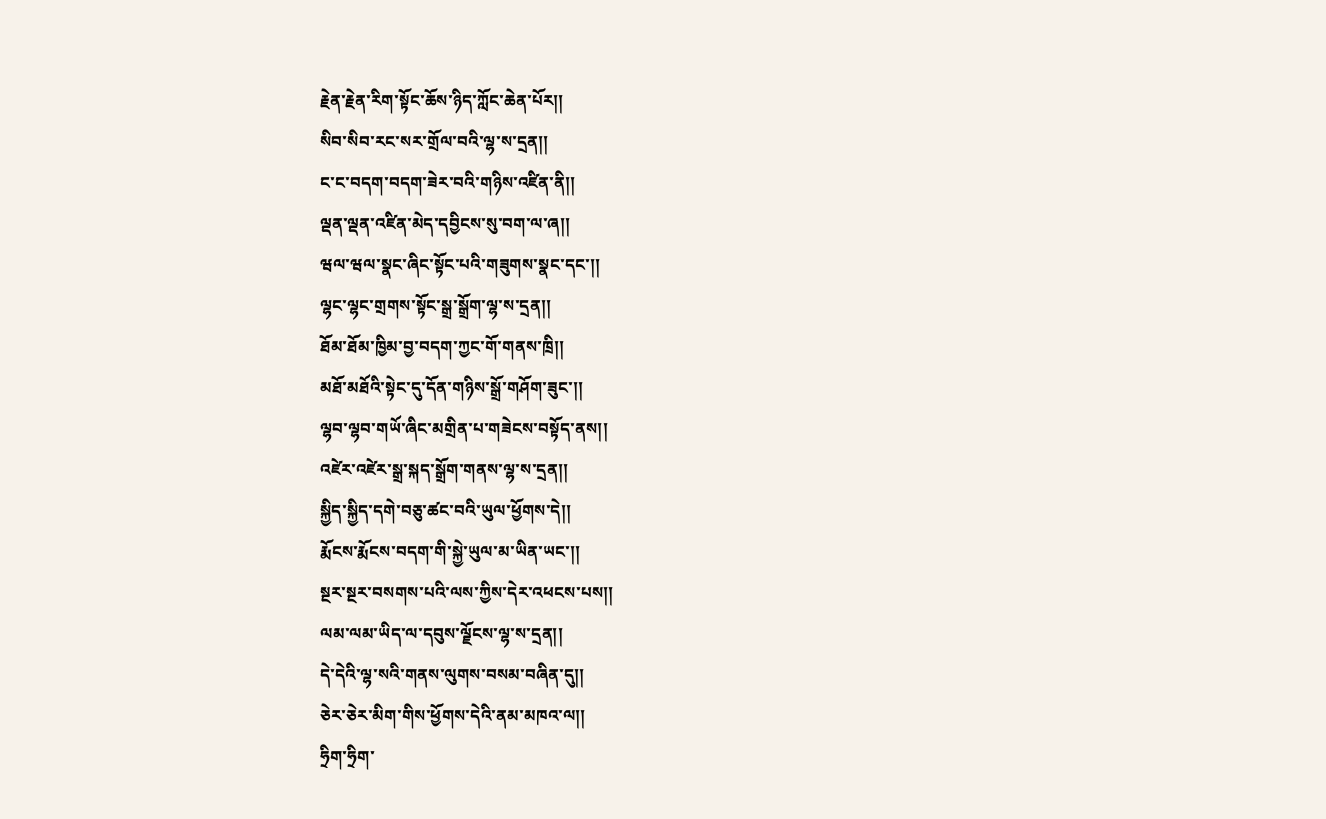རྗེན་རྗེན་རིག་སྟོང་ཆོས་ཉིད་ཀློང་ཆེན་པོར།།
སིབ་སིབ་རང་སར་གྲོལ་བའི་ལྷ་ས་དྲན།།
ང་ང་བདག་བདག་ཟེར་བའི་གཉིས་འཛིན་ནི།།
ལྡན་ལྡན་འཛིན་མེད་དབྱིངས་སུ་བག་ལ་ཞ།།
ཝལ་ཝལ་སྣང་ཞིང་སྟོང་པའི་གཟུགས་སྣང་དང་།།
ལྷང་ལྷང་གྲགས་སྟོང་སྒྲ་སྒྲོག་ལྷ་ས་དྲན།།
ཐོམ་ཐོམ་ཁྱིམ་བྱ་བདག་ཀྱང་གོ་གནས་ཁྲི།།
མཐོ་མཐོའི་སྟེང་དུ་དོན་གཉིས་སྒྲོ་གཤོག་ཟུང་།།
ལྷབ་ལྷབ་གཡོ་ཞིང་མགྲིན་པ་གཟེངས་བསྟོད་ནས།།
འཛེར་འཛེར་སྒྲ་སྐད་སྒྲོག་གནས་ལྷ་ས་དྲན།།
སྐྱིད་སྐྱིད་དགེ་བཅུ་ཚང་བའི་ཡུལ་ཕྱོགས་དེ།།
རྨོངས་རྨོངས་བདག་གི་སྐྱེ་ཡུལ་མ་ཡིན་ཡང་།།
སྔར་སྔར་བསགས་པའི་ལས་ཀྱིས་དེར་འཕངས་པས།།
ལམ་ལམ་ཡིད་ལ་དབུས་ལྗོངས་ལྷ་ས་དྲན།།
དེ་དེའི་ལྷ་སའི་གནས་ལུགས་བསམ་བཞིན་དུ།།
ཅེར་ཅེར་མིག་གིས་ཕྱོགས་དེའི་ནམ་མཁའ་ལ།།
ཧྲིག་ཧྲིག་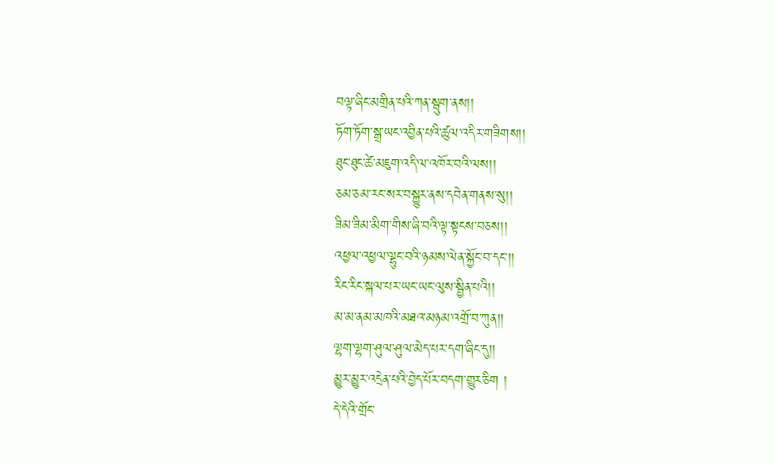བལྟ་ཞིང་མགྲིན་པའི་ཀན་སྦུག་ནས།།
ཏོག་ཏོག་སྒྲ་ཡང་འབྱིན་པའི་ཚུལ་འདིར་གཟིགས།།
ཐུང་ཐུང་ཚེ་མཇུག་འདི་ལ་འཁོར་བའི་ལས།།
ཅམ་ཅམ་རང་སར་བསྐྱུར་ནས་དབེན་གནས་སུ།།
ཟིམ་ཟིམ་མིག་གིས་ཞི་བའི་ལྟ་སྟངས་བཅས།།
འཕྱལ་འཕྱལ་ལྷུང་བའི་ཉམས་ལེན་སྐྱོང་བ་དང་།།
རིང་རིང་སྐལ་པར་ཡང་ཡང་ལུས་སྦྱིན་པའི།།
མ་མ་ནམ་མཁའི་མཐའ་མཉམ་འགྲོ་བ་ཀུན།།
ལྷག་ལྷག་ཤུལ་ཤུལ་མེད་པར་དག་ཞིང་དུ།།
མྱུར་མྱུར་འདྲེན་པའི་བྱེད་པོར་བདག་གྱུར་ཅིག །
དེ་དེའི་གྲོང་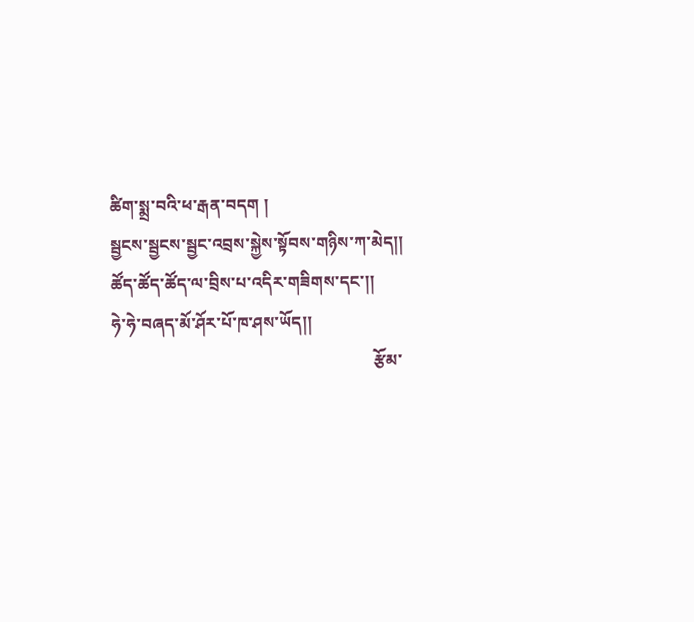ཚིག་སྨྲ་བའི་ཕ་རྒན་བདག །
སྦྱངས་སྦྱངས་སྦྱང་འབྲས་སྐྱེས་སྟོབས་གཉིས་ཀ་མེད།།
ཚོད་ཚོད་ཚོད་ལ་བྲིས་པ་འདིར་གཟིགས་དང་།།
ཧེ་ཧེ་བཞད་མོ་ཤོར་པོ་ཁ་ཤས་ཡོད།།
                                                               རྩོམ་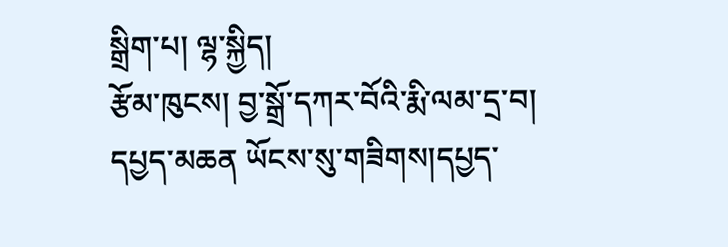སྒྲིག་པ། ལྷ་སྐྱིད།
རྩོམ་ཁུངས། བྱ་སྒྲོ་དཀར་བོའི་རྨི་ལམ་དྲ་བ།
དཔྱད་མཆན ཡོངས་སུ་གཟིགས།དཔྱད་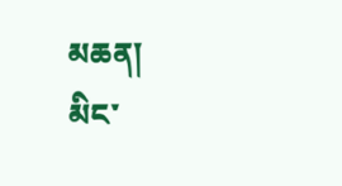མཆན།
མིང་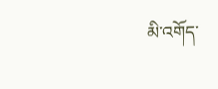མི་འགོད་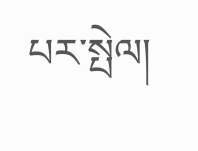པར་སྤེལ།